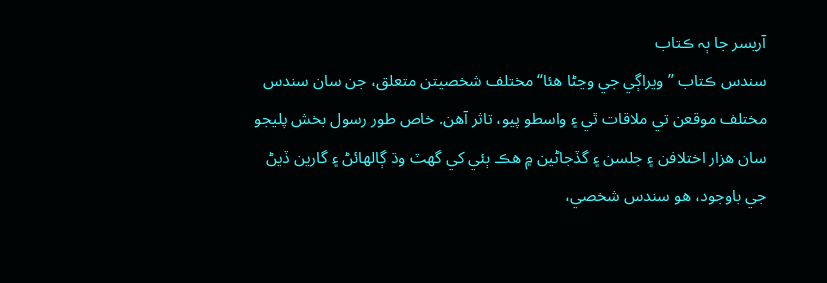آريسر جا ٻہ ڪتاب
سندس ڪتاب ”ويراڳي جي وڃڻا هئا“ مختلف شخصيتن متعلق، جن سان سندس مختلف موقعن تي ملاقات ٿي ۽ واسطو پيو، تاثر آهن. خاص طور رسول بخش پليجو سان هزار اختلافن ۽ جلسن ۽ گڏجاڻين ۾ هڪ ٻئي کي گهٽ وڌ ڳالھائڻ ۽ گارين ڏيڻ جي باوجود، هو سندس شخصي،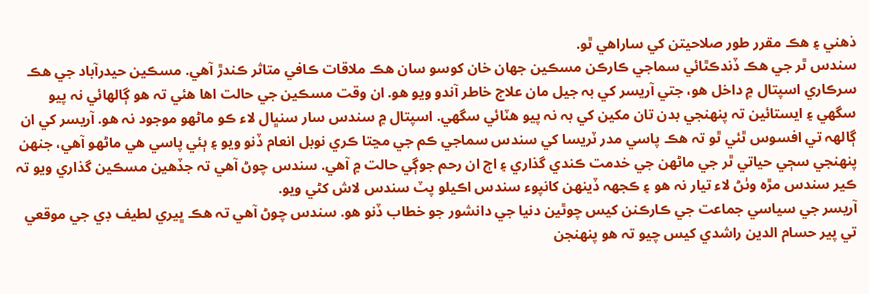ذهني ۽ هڪ مقرر طور صلاحيتن کي ساراهي ٿو.
سندس ٿر جي هڪ ڏندڪٿائي سماجي ڪارڪن مسڪين جھان خان کوسو سان هڪ ملاقات ڪافي متاثر ڪندڙ آهي. مسڪين حيدرآباد جي هڪ سرڪاري اسپتال ۾ داخل هو، جتي آريسر کي بہ جيل مان علاج خاطر آندو ويو هو. ان وقت مسڪين جي حالت اها هئي تہ هو ڳالھائي نہ پيو سگهي ۽ ايستائين تہ پنھنجي بدن تان مکين کي بہ نہ پيو هٽائي سگهي. اسپتال ۾ سندس سار سنڀال لاء ڪو ماڻھو موجود نہ هو. آريسر کي ان ڳالھہ تي افسوس ٿئي ٿو تہ هڪ پاسي مدر ٽريسا کي سندس سماجي ڪم جي مڃتا ڪري نوبل انعام ڏنو ويو ۽ ٻئي پاسي هي ماڻھو آهي، جنھن پنھنجي سڄي حياتي ٿر جي ماڻھن جي خدمت ڪندي گذاري ۽ اڄ ان رحم جوڳي حالت ۾ آهي. سندس چوڻ آهي تہ جڏهين مسڪين گذاري ويو تہ ڪير سندس مڙه وٺڻ لاء تيار نہ هو ۽ ڪجهہ ڏينھن کانپوء سندس اڪيلو پٽ سندس لاش کڻي ويو.
آريسر جي سياسي جماعت جي ڪارڪنن کيس چوٿين دنيا جي دانشور جو خطاب ڏنو هو. سندس چوڻ آهي تہ هڪ ڀيري لطيف ڊي جي موقعي تي پير حسام الدين راشدي کيس چيو تہ هو پنھنجن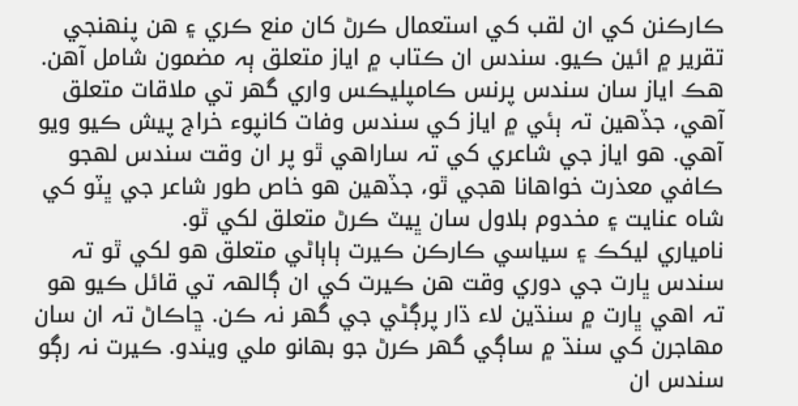ڪارڪنن کي ان لقب کي استعمال ڪرڻ کان منع ڪري ۽ هن پنھنجي تقرير ۾ ائين ڪيو. سندس ان ڪتاب ۾ اياز متعلق ٻہ مضمون شامل آهن. هڪ اياز سان سندس پرنس ڪامپليڪس واري گهر تي ملاقات متعلق آهي، جڏهين تہ ٻئي ۾ اياز کي سندس وفات کانپوء خراج پيش ڪيو ويو آهي. هو اياز جي شاعري کي تہ ساراهي ٿو پر ان وقت سندس لھجو ڪافي معذرت خواهانا هجي ٿو، جڏهين هو خاص طور شاعر جي ڀٽو کي شاه عنايت ۽ مخدوم بلاول سان ڀيٽ ڪرڻ متعلق لکي ٿو.
نامياري ليکڪ ۽ سياسي ڪارڪن ڪيرت ٻاٻاڻي متعلق هو لکي ٿو تہ سندس ڀارت جي دوري وقت هن ڪيرت کي ان ڳالھہ تي قائل ڪيو هو تہ اهي ڀارت ۾ سنڌين لاء ڌار پرڳڻي جي گهر نہ ڪن. ڇاڪاڻ تہ ان سان مھاجرن کي سنڌ ۾ ساڳي گهر ڪرڻ جو بھانو ملي ويندو. ڪيرت نہ رڳو سندس ان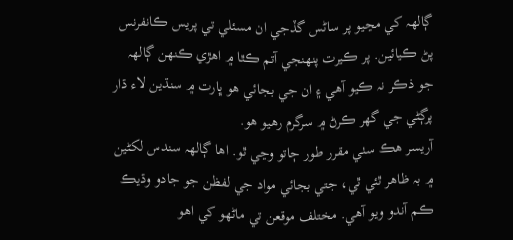ڳالھہ کي مڃيو پر ساڻس گڏجي ان مسئلي تي پريس ڪانفرنس پڻ ڪيائين. پر ڪيرت پنھنجي آتم ڪٿا ۾ اهڙي ڪنھن ڳالھہ جو ذڪر نہ ڪيو آهي ۽ ان جي بجائي هو ڀارت ۾ سنڌين لاء ڌار پرڳڻي جي گهر ڪرڻ ۾ سرگرم رهيو هو.
آريسر هڪ سٺي مقرر طور ڄاتو وڃي ٿو. اها ڳالھہ سندس لکڻين ۾ بہ ظاهر ٿئي ٿي، جتي بجائي مواد جي لفظن جو جادو وڌيڪ ڪم آندو ويو آهي. مختلف موقعن تي ماڻھو کي اهو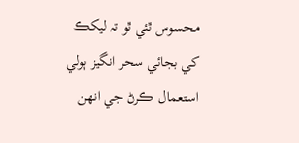محسوس ٿئي ٿو تہ ليکڪ کي بجائي سحر انگيز ٻولي استعمال ڪرڻ جي انھن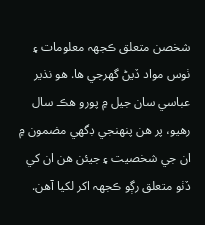شخصن متعلق ڪجهہ معلومات ۽ ٺوس مواد ڏيڻ گهرجي ها. هو نذير عباسي سان جيل ۾ پورو هڪ سال رهيو، پر هن پنھنجي ڊگهي مضمون ۾ ان جي شخصيت ۽ جيئن هن ان کي ڏٺو متعلق رڳو ڪجهہ اکر لکيا آهن.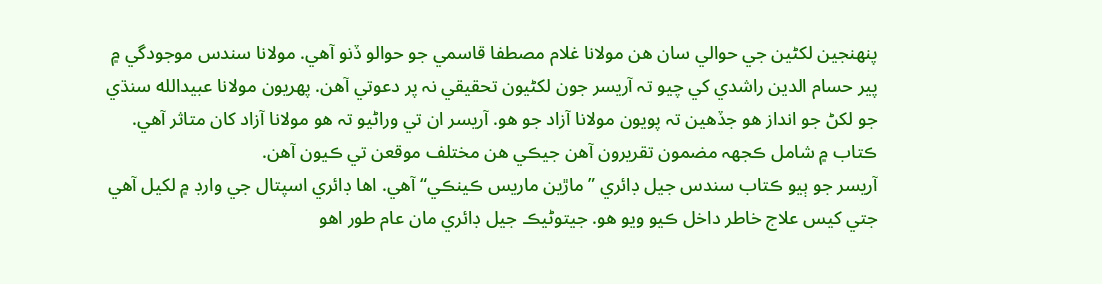پنھنجين لکڻين جي حوالي سان هن مولانا غلام مصطفا قاسمي جو حوالو ڏنو آهي. مولانا سندس موجودگي ۾ پير حسام الدين راشدي کي چيو تہ آريسر جون لکڻيون تحقيقي نہ پر دعوتي آهن. پھريون مولانا عبيدالله سنڌي جو لکڻ جو انداز هو جڏهين تہ پويون مولانا آزاد جو هو. آريسر ان تي وراڻيو تہ هو مولانا آزاد کان متاثر آهي.
ڪتاب ۾ شامل ڪجهہ مضمون تقريرون آهن جيڪي هن مختلف موقعن تي ڪيون آهن.
آريسر جو ٻيو ڪتاب سندس جيل ڊائري ”ماڙين ماريس ڪينڪي“ آهي. اها ڊائري اسپتال جي وارڊ ۾ لکيل آهي جتي کيس علاج خاطر داخل ڪيو ويو هو. جيتوڻيڪ جيل ڊائري مان عام طور اهو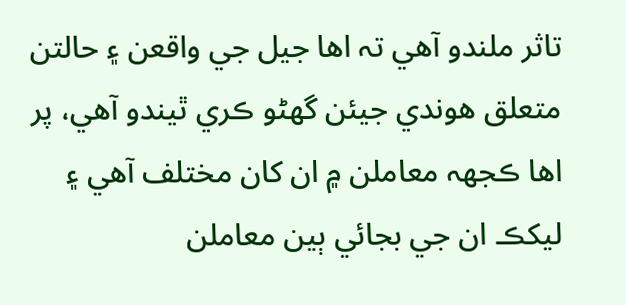تاثر ملندو آهي تہ اها جيل جي واقعن ۽ حالتن متعلق هوندي جيئن گهڻو ڪري ٿيندو آهي، پر اها ڪجهہ معاملن ۾ ان کان مختلف آهي ۽ ليکڪ ان جي بجائي ٻين معاملن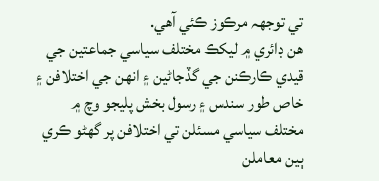تي توجھہ مرڪوز ڪئي آهي.
هن ڊائري ۾ ليکڪ مختلف سياسي جماعتين جي قيدي ڪارڪنن جي گڏجاڻين ۽ انھن جي اختلافن ۽ خاص طور سندس ۽ رسول بخش پليجو وچ ۾ مختلف سياسي مسئلن تي اختلافن پر گهڻو ڪري ٻين معاملن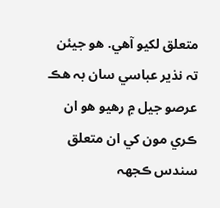متعلق لکيو آهي. هو جيئن تہ نذير عباسي سان بہ هڪ عرصو جيل ۾ رهيو هو ان ڪري مون کي ان متعلق سندس ڪجهہ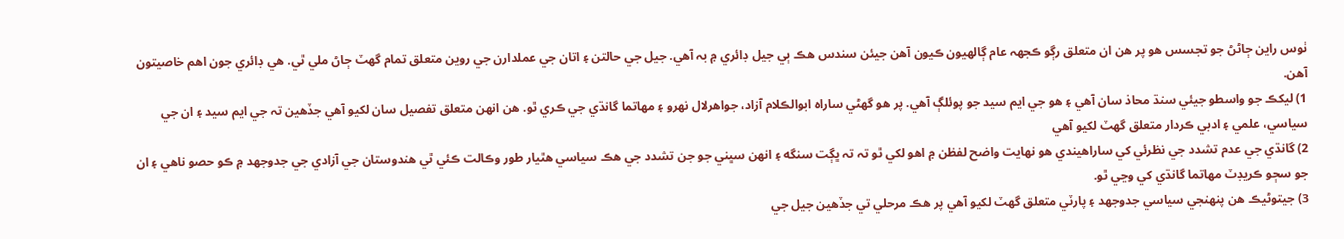ٺوس راين ڄاڻڻ جو تجسس هو پر هن ان متعلق رڳو ڪجهہ عام ڳالھيون ڪيون آهن جيئن سندس هڪ ٻي جيل ڊائري ۾ بہ آهي. جيل جي حالتن ۽ اتان جي عملدارن جي روين متعلق تمام گهٽ ڄاڻ ملي ٿي. هي ڊائري جون اهم خاصيتون آهن.
1) ليکڪ جو واسطو جيئي سنڌ محاذ سان آهي ۽ هو جي ايم سيد جو پوئلڳ آهي. پر هو گهڻي ساراه ابوالڪلام آزاد، جواهرلال نھرو ۽ مھاتما گانڌي جي ڪري ٿو. هن انھن متعلق تفصيل سان لکيو آهي جڏهين تہ جي ايم سيد ۽ ان جي سياسي، علمي ۽ ادبي ڪردار متعلق گهٽ لکيو آهي
2) گانڌي جي عدم تشدد جي نظرئي کي ساراهيندي هو نھايت واضح لفظن ۾ اهو لکي ٿو تہ تہ ڀڳت سنگه ۽ انھن سڀني جو جن تشدد جي هڪ سياسي هٿيار طور وڪالت ڪئي ٿي هندوستان جي آزادي جي جدوجھد ۾ ڪو حصو ناهي ۽ ان جو سڄو ڪريڊٽ مھاتما گانڌي کي وڃي ٿو.
3) جيتوڻيڪ هن پنھنجي سياسي جدوجھد ۽ پارٽي متعلق گهٽ لکيو آهي پر هڪ مرحلي تي جڏهين جيل جي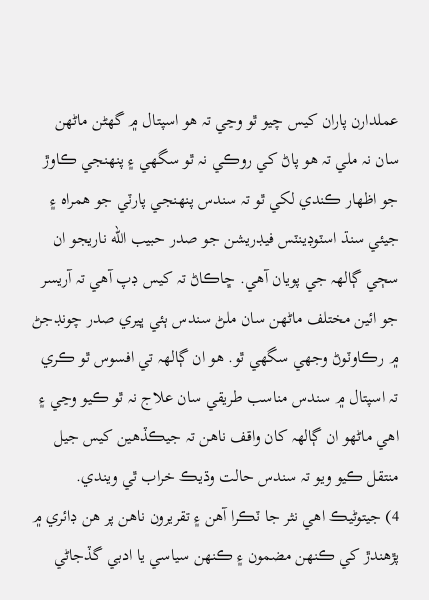عملدارن پاران کيس چيو ٿو وڃي تہ هو اسپتال ۾ گهڻن ماڻھن سان نہ ملي تہ هو پاڻ کي روڪي نہ ٿو سگهي ۽ پنھنجي ڪاوڙ جو اظھار ڪندي لکي ٿو تہ سندس پنھنجي پارٽي جو همراه ۽ جيئي سنڌ اسٽوڊينٽس فيڊريشن جو صدر حبيب الله ناريجو ان سڄي ڳالھہ جي پويان آهي. ڇاڪاڻ تہ کيس ڊپ آهي تہ آريسر جو ائين مختلف ماڻھن سان ملڻ سندس ٻئي ڀيري صدر چونڊجڻ ۾ رڪاوٽوڻ وجهي سگهي ٿو. هو ان ڳالھہ تي افسوس ٿو ڪري تہ اسپتال ۾ سندس مناسب طريقي سان علاج نہ ٿو ڪيو وڃي ۽ اهي ماڻھو ان ڳالھہ کان واقف ناهن تہ جيڪڏهين کيس جيل منتقل ڪيو ويو تہ سندس حالت وڌيڪ خراب ٿي ويندي.
4) جيتوڻيڪ اهي نثر جا ٽڪرا آهن ۽ تقريرون ناهن پر هن ڊائري ۾ پڙهندڙ کي ڪنھن مضمون ۽ ڪنھن سياسي يا ادبي گڏجاڻي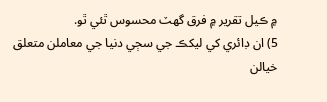۾ ڪيل تقرير ۾ فرق گهٽ محسوس ٿئي ٿو.
5) ان ڊائري کي ليکڪ جي سڄي دنيا جي معاملن متعلق خيالن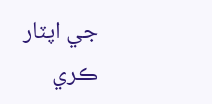جي اپٽار ڪري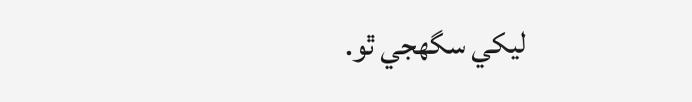ليکي سگهجي ٿو.